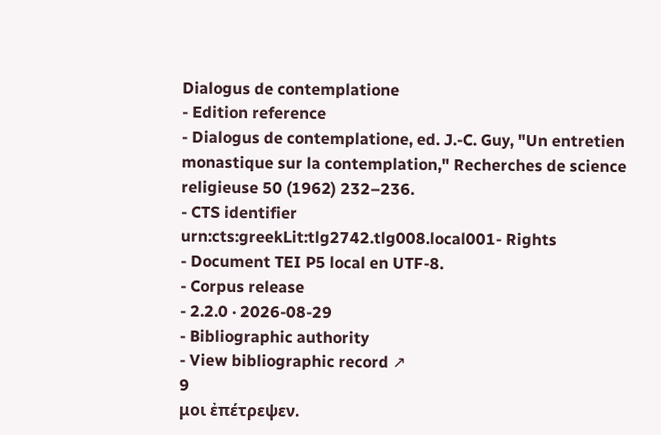Dialogus de contemplatione
- Edition reference
- Dialogus de contemplatione, ed. J.-C. Guy, "Un entretien monastique sur la contemplation," Recherches de science religieuse 50 (1962) 232–236.
- CTS identifier
urn:cts:greekLit:tlg2742.tlg008.local001- Rights
- Document TEI P5 local en UTF-8.
- Corpus release
- 2.2.0 · 2026-08-29
- Bibliographic authority
- View bibliographic record ↗
9
μοι ἐπέτρεψεν.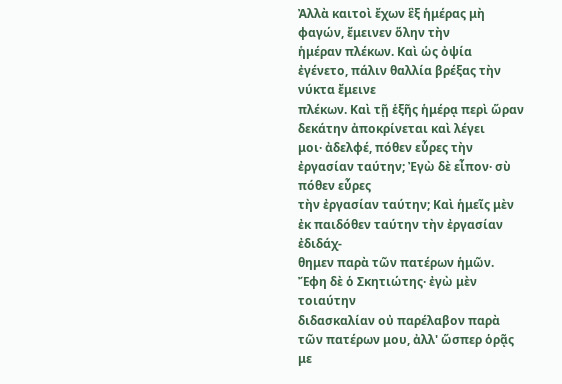Ἀλλὰ καιτοὶ ἔχων ἓξ ἡμέρας μὴ φαγών, ἔμεινεν ὅλην τὴν
ἡμέραν πλέκων. Καὶ ὡς ὀψία ἐγένετο, πάλιν θαλλία βρέξας τὴν νύκτα ἔμεινε
πλέκων. Καὶ τῇ ἑξῆς ἡμέρᾳ περὶ ὥραν δεκάτην ἀποκρίνεται καὶ λέγει
μοι· ἀδελφέ, πόθεν εὗρες τὴν ἐργασίαν ταύτην; Ἐγὼ δὲ εἶπον· σὺ πόθεν εὗρες
τὴν ἐργασίαν ταύτην; Καὶ ἡμεῖς μὲν ἐκ παιδόθεν ταύτην τὴν ἐργασίαν ἐδιδάχ-
θημεν παρὰ τῶν πατέρων ἡμῶν. Ἔφη δὲ ὁ Σκητιώτης· ἐγὼ μὲν τοιαύτην
διδασκαλίαν οὐ παρέλαβον παρὰ τῶν πατέρων μου, ἀλλ' ὥσπερ ὁρᾷς με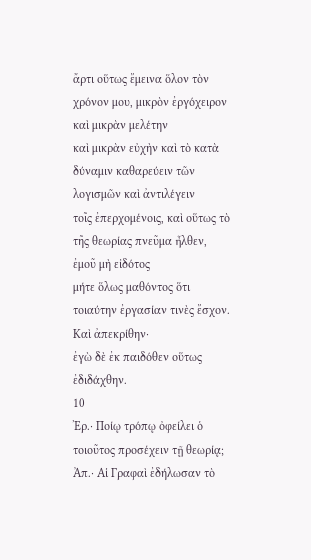ἄρτι οὕτως ἔμεινα ὅλον τὸν χρόνον μου, μικρὸν ἐργόχειρον καὶ μικρὰν μελέτην
καὶ μικρὰν εὐχὴν καὶ τὸ κατὰ δύναμιν καθαρεύειν τῶν λογισμῶν καὶ ἀντιλέγειν
τοῖς ἐπερχομένοις, καὶ οὕτως τὸ τῆς θεωρίας πνεῦμα ἦλθεν, ἐμοῦ μὴ εἰδότος
μήτε ὅλως μαθόντος ὅτι τοιαύτην ἐργασίαν τινὲς ἔσχον. Καὶ ἀπεκρίθην·
ἐγὼ δὲ ἐκ παιδόθεν οὕτως ἐδιδάχθην.
10
Ἐρ.· Ποίῳ τρόπῳ ὀφείλει ὁ τοιοῦτος προσέχειν τῇ θεωρίᾳ;
Ἀπ.· Αἱ Γραφαὶ ἐδήλωσαν τὸ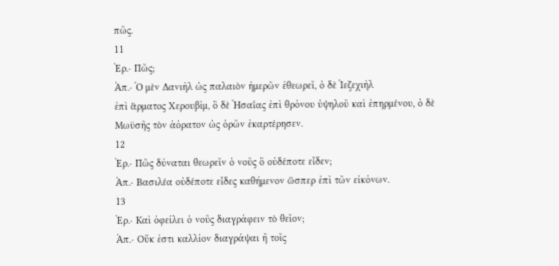πῶς.
11
Ἐρ.· Πῶς;
Ἀπ.· Ὁ μὲν Δανιὴλ ὡς παλαιὸν ἡμερῶν ἐθεωρεῖ, ὁ δὲ Ἱεζεχιὴλ
ἐπὶ ἅρματος Χερουβίμ, ὃ δὲ Ἡσαΐας ἐπὶ θρόνου ὑψηλοῦ καὶ ἐπηρμένου, ὁ δὲ
Μωϋσῆς τὸν ἀόρατον ὡς ὁρῶν ἐκαρτέρησεν.
12
Ἐρ.· Πῶς δύναται θεωρεῖν ὁ νοῦς ὃ οὐδέποτε εἶδεν;
Ἀπ.· Βασιλέα οὐδέποτε εἶδες καθήμενον ὥσπερ ἐπὶ τῶν εἰκόνων.
13
Ἐρ.· Καὶ ὀφείλει ὁ νοῦς διαγράφειν τὸ θεῖον;
Ἀπ.· Οὔκ ἐστι καλλίον διαγράψαι ἢ τοῖς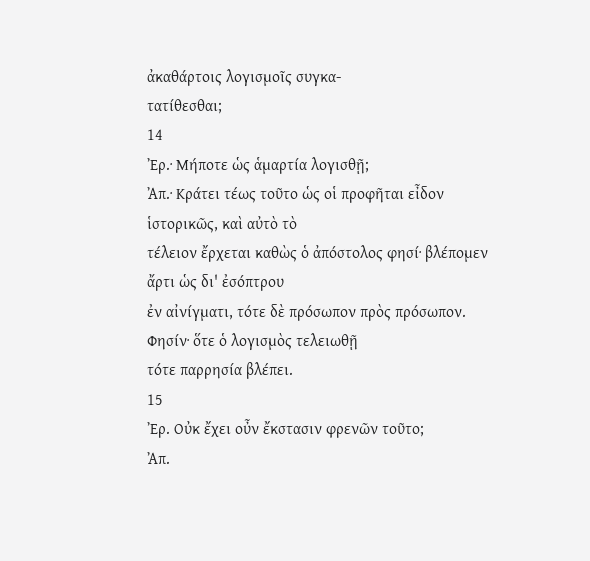ἀκαθάρτοις λογισμοῖς συγκα-
τατίθεσθαι;
14
Ἐρ.· Μήποτε ὡς ἁμαρτία λογισθῇ;
Ἀπ.· Κράτει τέως τοῦτο ὡς οἱ προφῆται εἶδον ἱστορικῶς, καὶ αὐτὸ τὸ
τέλειον ἔρχεται καθὼς ὁ ἀπόστολος φησί· βλέπομεν ἄρτι ὡς δι' ἐσόπτρου
ἐν αἰνίγματι, τότε δὲ πρόσωπον πρὸς πρόσωπον. Φησίν· ὅτε ὁ λογισμὸς τελειωθῇ
τότε παρρησία βλέπει.
15
Ἐρ. Οὐκ ἔχει οὖν ἔκστασιν φρενῶν τοῦτο;
Ἀπ.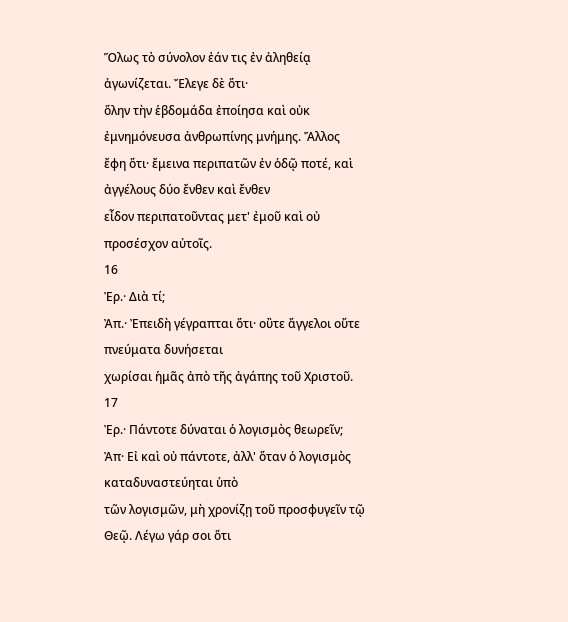Ὅλως τὸ σύνολον ἐάν τις ἐν ἀληθείᾳ ἀγωνίζεται. Ἔλεγε δὲ ὅτι·
ὅλην τὴν ἑβδομάδα ἐποίησα καὶ οὐκ ἐμνημόνευσα ἀνθρωπίνης μνήμης. Ἄλλος
ἔφη ὅτι· ἔμεινα περιπατῶν ἐν ὁδῷ ποτέ, καὶ ἀγγέλους δύο ἔνθεν καὶ ἔνθεν
εἶδον περιπατοῦντας μετ' ἐμοῦ καὶ οὐ προσέσχον αὐτοῖς.
16
Ἐρ.· Διὰ τί;
Ἀπ.· Ἐπειδὴ γέγραπται ὅτι· οὒτε ἄγγελοι οὔτε πνεύματα δυνήσεται
χωρίσαι ἡμᾶς ἀπὸ τῆς ἀγάπης τοῦ Χριστοῦ.
17
Ἐρ.· Πάντοτε δύναται ὁ λογισμὸς θεωρεῖν;
Ἀπ· Εἰ καὶ οὐ πάντοτε, ἀλλ' ὅταν ὁ λογισμὸς καταδυναστεύηται ὑπὸ
τῶν λογισμῶν, μὴ χρονίζῃ τοῦ προσφυγεῖν τῷ Θεῷ. Λέγω γάρ σοι ὅτι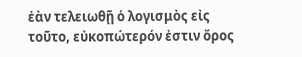ἐὰν τελειωθῇ ὁ λογισμὸς εἰς τοῦτο, εὐκοπώτερόν ἐστιν ὄρος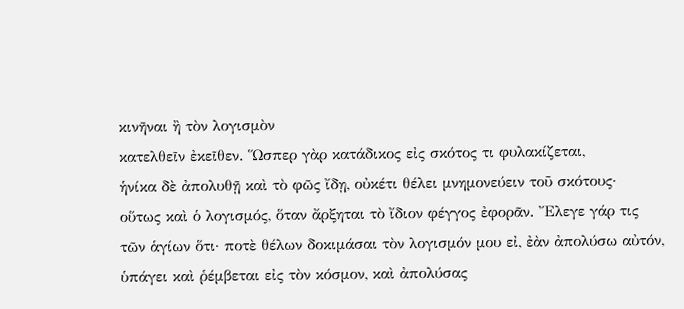κινῆναι ἢ τὸν λογισμὸν
κατελθεῖν ἐκεῖθεν. Ὥσπερ γὰρ κατάδικος εἰς σκότος τι φυλακίζεται,
ἡνίκα δὲ ἀπολυθῇ καὶ τὸ φῶς ἴδῃ, οὐκέτι θέλει μνημονεύειν τοῦ σκότους·
οὕτως καὶ ὁ λογισμός, ὅταν ἄρξηται τὸ ἴδιον φέγγος ἐφορᾶν. Ἔλεγε γάρ τις
τῶν ἁγίων ὅτι· ποτὲ θέλων δοκιμάσαι τὸν λογισμόν μου εἰ, ἐὰν ἀπολύσω αὐτόν,
ὑπάγει καὶ ῥέμβεται εἰς τὸν κόσμον, καὶ ἀπολύσας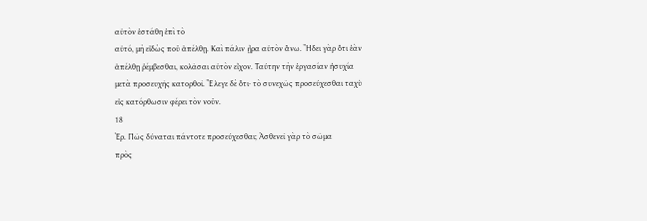αὐτὸν ἐστάθη ἐπὶ τὸ
αὐτό, μὴ εἰδὼς ποῦ ἀπέλθῃ. Καὶ πάλιν ᾖρα αὐτὸν ἄνω. Ἤδει γὰρ ὅτι ἐὰν
ἀπέλθῃ ῥέμβεσθαι, κολᾶσαι αὐτὸν εἶχον. Ταύτην τὴν ἐργασίαν ἡσυχία
μετὰ προσευχῆς κατορθοῖ. Ἔλεγε δὲ ὅτι· τὸ συνεχῶς προσεύχεσθαι ταχὺ
εἰς κατόρθωσιν φέρει τὸν νοῦν.
18
Ἐρ. Πῶς δύναται πάντοτε προσεύχεσθαι; Ἀσθενεῖ γὰρ τὸ σῶμα
πρὸς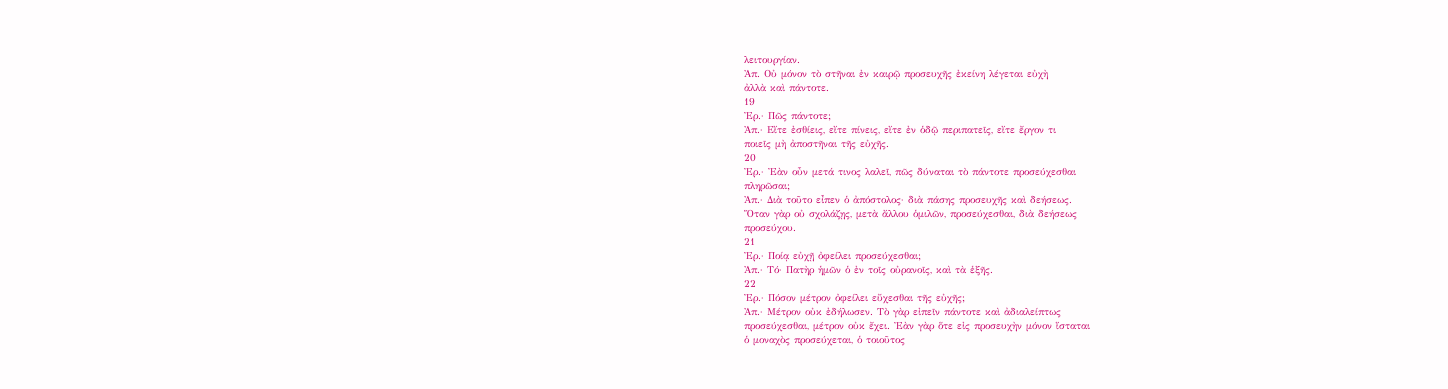λειτουργίαν.
Ἀπ. Οὐ μόνον τὸ στῆναι ἐν καιρῷ προσευχῆς ἐκείνη λέγεται εὐχὴ
ἀλλὰ καὶ πάντοτε.
19
Ἐρ.· Πῶς πάντοτε;
Ἀπ.· Εἴτε ἐσθίεις, εἴτε πίνεις, εἴτε ἐν ὁδῷ περιπατεῖς, εἴτε ἔργον τι
ποιεῖς μὴ ἀποστῆναι τῆς εὐχῆς.
20
Ἐρ.· Ἐὰν οὖν μετά τινος λαλεῖ, πῶς δύναται τὸ πάντοτε προσεύχεσθαι
πληρῶσαι;
Ἀπ.· Διὰ τοῦτο εἶπεν ὁ ἀπόστολος· διὰ πάσης προσευχῆς καὶ δεήσεως.
Ὅταν γὰρ οὐ σχολάζῃς, μετὰ ἄλλου ὁμιλῶν, προσεύχεσθαι, διὰ δεήσεως
προσεύχου.
21
Ἐρ.· Ποίᾳ εὐχῇ ὀφείλει προσεύχεσθαι;
Ἀπ.· Τό· Πατὴρ ἡμῶν ὁ ἐν τοῖς οὐρανοῖς, καὶ τὰ ἑξῆς.
22
Ἐρ.· Πόσον μέτρον ὀφείλει εὔχεσθαι τῆς εὐχῆς;
Ἀπ.· Μέτρον οὐκ ἐδήλωσεν. Τὸ γὰρ εἰπεῖν πάντοτε καὶ ἀδιαλείπτως
προσεύχεσθαι, μέτρον οὐκ ἔχει. Ἐὰν γὰρ ὅτε εἰς προσευχὴν μόνον ἵσταται
ὁ μοναχὸς προσεύχεται, ὁ τοιοῦτος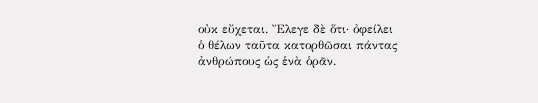οὐκ εὔχεται. Ἔλεγε δὲ ὅτι· ὀφείλει
ὁ θέλων ταῦτα κατορθῶσαι πάντας ἀνθρώπους ὡς ἑνὰ ὁρᾶν.